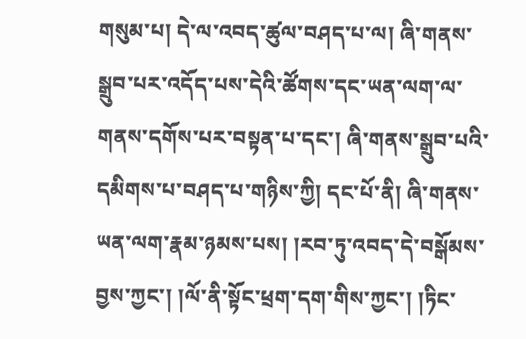གསུམ་པ། དེ་ལ་འབད་ཚུལ་བཤད་པ་ལ། ཞི་གནས་སྒྲུབ་པར་འདོད་པས་དེའི་ཚོགས་དང་ཡན་ལག་ལ་གནས་དགོས་པར་བསྟན་པ་དང་། ཞི་གནས་སྒྲུབ་པའི་དམིགས་པ་བཤད་པ་གཉིས་ཀྱི། དང་པོ་ནི། ཞི་གནས་ཡན་ལག་རྣམ་ཉམས་པས། །རབ་ཏུ་འབད་དེ་བསྒོམས་བྱས་ཀྱང་། །ལོ་ནི་སྟོང་ཕྲག་དག་གིས་ཀྱང་། །ཏིང་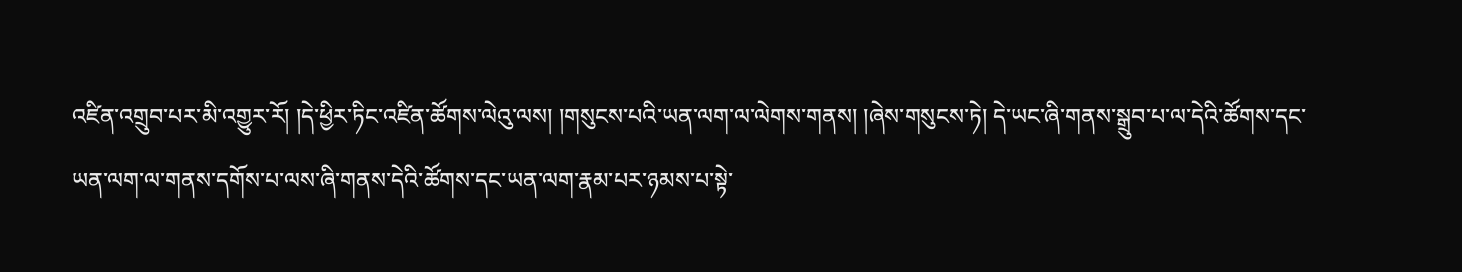འཛིན་འགྲུབ་པར་མི་འགྱུར་རོ། །དེ་ཕྱིར་ཏིང་འཛིན་ཚོགས་ལེའུ་ལས། །གསུངས་པའི་ཡན་ལག་ལ་ལེགས་གནས། །ཞེས་གསུངས་ཏེ། དེ་ཡང་ཞི་གནས་སྒྲུབ་པ་ལ་དེའི་ཚོགས་དང་ཡན་ལག་ལ་གནས་དགོས་པ་ལས་ཞི་གནས་དེའི་ཚོགས་དང་ཡན་ལག་རྣམ་པར་ཉམས་པ་སྟེ་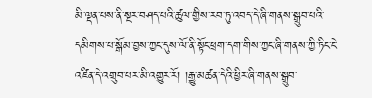མི་ལྡན་པས་ནི་སྔར་བཤད་པའི་ཚུལ་གྱིས་རབ་ཏུ་འབད་དེ་ཞི་གནས་སྒྲུབ་པའི་དམིགས་པ་སྒོམ་བྱས་ཀྱང་དུས་ལོ་ནི་སྟོང་ཕྲག་དག་གིས་ཀྱང་ཞི་གནས་ཀྱི་ཏིང་ངེ་འཛིན་དེ་འགྲུབ་པར་མི་འགྱུར་རོ། །རྒྱུ་མཚན་དེའི་ཕྱིར་ཞི་གནས་སྒྲུབ་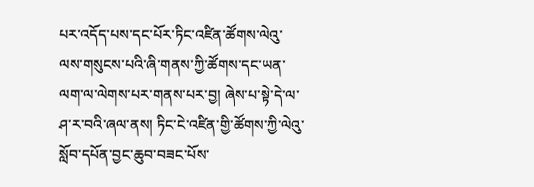པར་འདོད་པས་དང་པོར་ཏིང་འཛིན་ཚོགས་ལེའུ་ལས་གསུངས་པའི་ཞི་གནས་ཀྱི་ཚོགས་དང་ཡན་ལག་ལ་ལེགས་པར་གནས་པར་བྱ། ཞེས་པ་སྟེ་དེ་ལ་ཤ་ར་བའི་ཞལ་ནས། ཏིང་ངེ་འཛིན་གྱི་ཚོགས་ཀྱི་ལེའུ་སློབ་དཔོན་བྱང་ཆུབ་བཟང་པོས་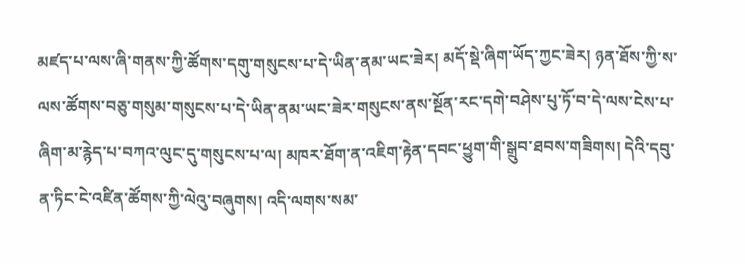མཛད་པ་ལས་ཞི་གནས་ཀྱི་ཚོགས་དགུ་གསུངས་པ་དེ་ཡིན་ནམ་ཡང་ཟེར། མདོ་སྡེ་ཞིག་ཡོད་ཀྱང་ཟེར། ཉན་ཐོས་ཀྱི་ས་ལས་ཚོགས་བཅུ་གསུམ་གསུངས་པ་དེ་ཡིན་ནམ་ཡང་ཟེར་གསུངས་ནས་སྔོན་རང་དགེ་བཤེས་པུ་ཏོ་བ་དེ་ལས་ངེས་པ་ཞིག་མ་རྙེད་པ་བཀའ་ལུང་དུ་གསུངས་པ་ལ། མཁར་ཐོག་ན་འཇིག་རྟེན་དབང་ཕྱུག་གི་སྒྲུབ་ཐབས་གཟིགས། དེའི་དབུ་ན་ཏིང་ངེ་འཛིན་ཚོགས་ཀྱི་ལེའུ་བཞུགས། འདི་ལགས་སམ་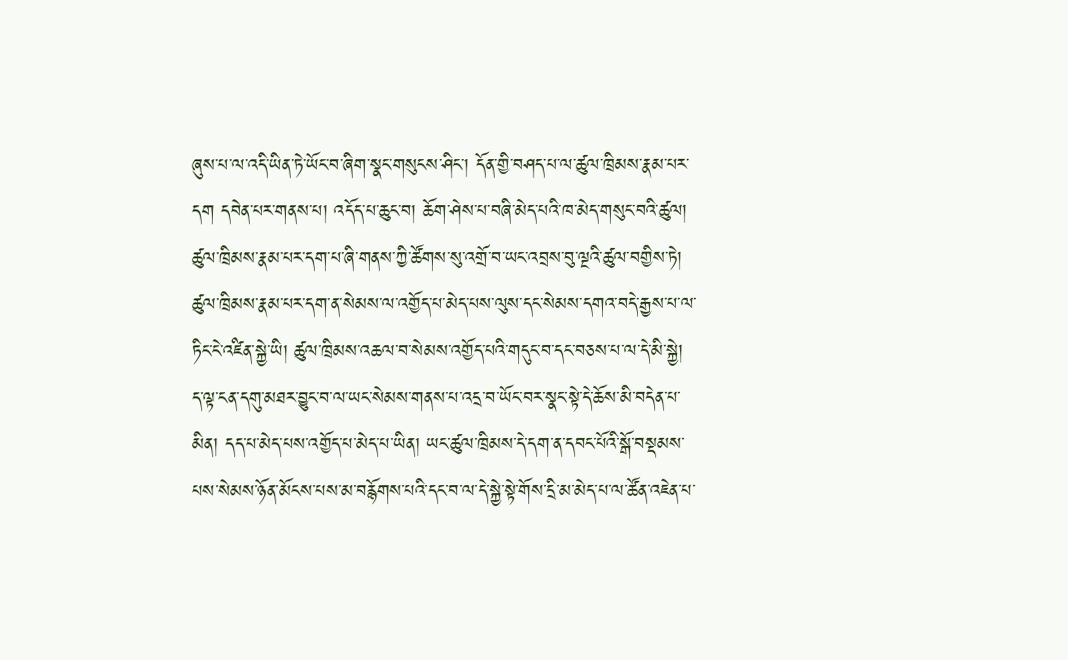ཞུས་པ་ལ་འདི་ཡིན་ཏེ་ཡོང་བ་ཞིག་སྣང་གསུངས་ཤིང་། དོན་གྱི་བཤད་པ་ལ་ཚུལ་ཁྲིམས་རྣམ་པར་དག དབེན་པར་གནས་པ། འདོད་པ་ཆུང་བ། ཆོག་ཤེས་པ་བཞི་མེད་པའི་ཁ་མེད་གསུང་བའི་ཚུལ། ཚུལ་ཁྲིམས་རྣམ་པར་དག་པ་ཞི་གནས་ཀྱི་ཚོགས་སུ་འགྲོ་བ་ཡང་འབྲས་བུ་ལྔའི་ཚུལ་བགྱིས་ཏེ། ཚུལ་ཁྲིམས་རྣམ་པར་དག་ན་སེམས་ལ་འགྱོད་པ་མེད་པས་ལུས་དང་སེམས་དགའ་བདེ་རྒྱས་པ་ལ་ཏིང་ངེ་འཛིན་སྐྱེ་ཡི། ཚུལ་ཁྲིམས་འཆལ་བ་སེམས་འགྱོད་པའི་གདུང་བ་དང་བཅས་པ་ལ་དེ་མི་སྐྱེ། ད་ལྟ་ངན་དགུ་མཐར་བྱུང་བ་ལ་ཡང་སེམས་གནས་པ་འདྲ་བ་ཡོང་བར་སྣང་སྟེ་དེ་ཆོས་མི་བདེན་པ་མིན། དད་པ་མེད་པས་འགྱོད་པ་མེད་པ་ཡིན། ཡང་ཚུལ་ཁྲིམས་དེ་དག་ན་དབང་པོའི་སྒོ་བསྡམས་པས་སེམས་ཉོན་མོངས་པས་མ་བརྙོགས་པའི་དང་བ་ལ་དེ་སྐྱེ་སྟེ་གོས་དྲི་མ་མེད་པ་ལ་ཚོན་འཇེན་པ་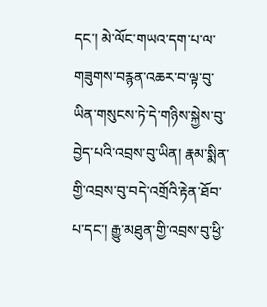དང་། མེ་ལོང་གཡའ་དག་པ་ལ་གཟུགས་བརྙན་འཆར་བ་ལྟ་བུ་ཡིན་གསུངས་ཏེ་དེ་གཉིས་སྐྱེས་བུ་བྱེད་པའི་འབྲས་བུ་ཡིན། རྣམ་སྨིན་གྱི་འབྲས་བུ་བདེ་འགྲོའི་རྟེན་ཐོབ་པ་དང་། རྒྱུ་མཐུན་གྱི་འབྲས་བུ་ཕྱི་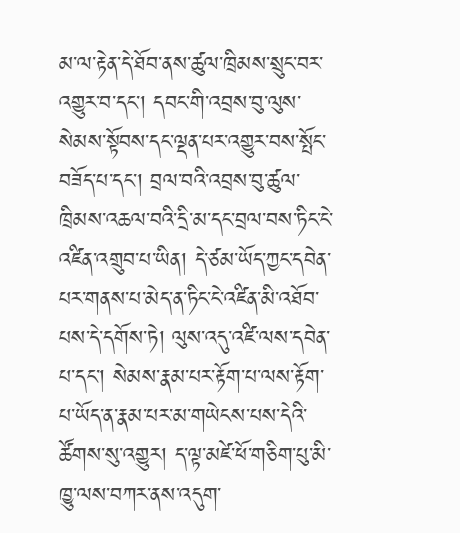མ་ལ་རྟེན་དེ་ཐོབ་ནས་ཚུལ་ཁྲིམས་སྲུང་བར་འགྱུར་བ་དང་། དབང་གི་འབྲས་བུ་ལུས་སེམས་སྟོབས་དང་ལྡན་པར་འགྱུར་བས་སྤོང་བཟོད་པ་དང་། བྲལ་བའི་འབྲས་བུ་ཚུལ་ཁྲིམས་འཆལ་བའི་དྲི་མ་དང་བྲལ་བས་ཏིང་ངེ་འཛིན་འགྲུབ་པ་ཡིན། དེ་ཙམ་ཡོད་ཀྱང་དབེན་པར་གནས་པ་མེད་ན་ཏིང་ངེ་འཛིན་མི་འཐོབ་པས་དེ་དགོས་ཏེ། ལུས་འདུ་འཛི་ལས་དབེན་པ་དང་། སེམས་རྣམ་པར་རྟོག་པ་ལས་རྟོག་པ་ཡོད་ན་རྣམ་པར་མ་གཡེངས་པས་དེའི་ཚོགས་སུ་འགྱུར། ད་ལྟ་མཛེ་ཕོ་གཅིག་པུ་མི་ཁྱུ་ལས་བཀར་ནས་འདུག་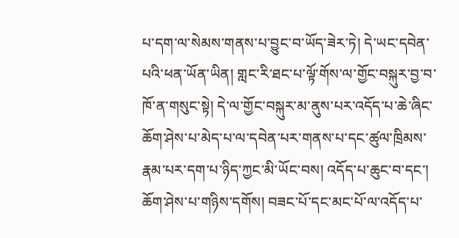པ་དག་ལ་སེམས་གནས་པ་བྱུང་བ་ཡོད་ཟེར་ཏེ། དེ་ཡང་དབེན་པའི་ཕན་ཡོན་ཡིན། གླང་རི་ཐང་པ་ལྟོ་གོས་ལ་གྱོང་བསྐུར་བྱ་བ་ཁོ་ན་གསུང་སྟེ། དེ་ལ་གྱོང་བསྐུར་མ་ནུས་པར་འདོད་པ་ཆེ་ཞིང་ཆོག་ཤེས་པ་མེད་པ་ལ་དབེན་པར་གནས་པ་དང་ཚུལ་ཁྲིམས་རྣམ་པར་དག་པ་ཉིད་ཀྱང་མི་ཡོང་བས། འདོད་པ་ཆུང་བ་དང་། ཆོག་ཤེས་པ་གཉིས་དགོས། བཟང་པོ་དང་མང་པོ་ལ་འདོད་པ་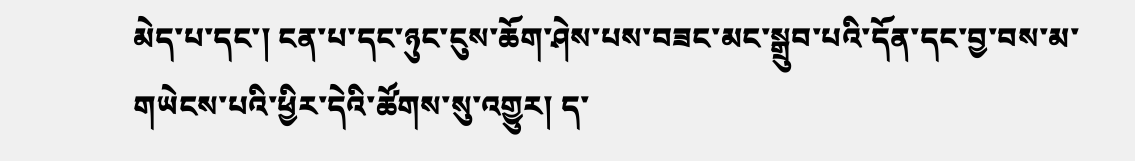མེད་པ་དང་། ངན་པ་དང་ཉུང་ངུས་ཆོག་ཤེས་པས་བཟང་མང་སྒྲུབ་པའི་དོན་དང་བྱ་བས་མ་གཡེངས་པའི་ཕྱིར་དེའི་ཚོགས་སུ་འགྱུར། ད་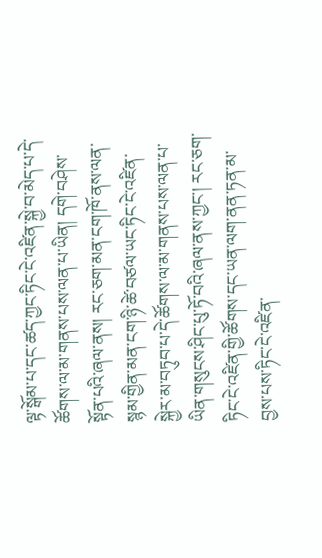ལྟ་སྒོམ་པ་དང་ཚད་ཀྱང་ཏིང་ངེ་འཛིན་སྐྱེ་བ་མེད་པ་དེ་ཚོགས་ལ་མ་གནས་པས་ལན་པ་ཡིན། དགེ་བཤེས་སྟོན་པའི་ཞལ་ནས། རང་ཅག་མན་ངག་ཁོ་ནས་ལན་སྙམ་གྱིན་མན་ངག་ཉི་ཚེ་བཙལ་ཡང་ཏིང་ངེ་འཛིན་སྐྱེར་མ་བཏུབ་པ་དེ་ཚོགས་ལ་མ་གནས་པས་ལན་པ་ཡིན་གསུངས་ཤིང་པུ་ཏོ་བའི་ཞལ་ནས་ཀྱང་། རང་ཅག་ཏིང་ངེ་འཛིན་གྱི་ཚོགས་དང་ཡན་ལག་ནན་ཏན་མ་བྱས་པས་ཏིང་ངེ་འཛིན་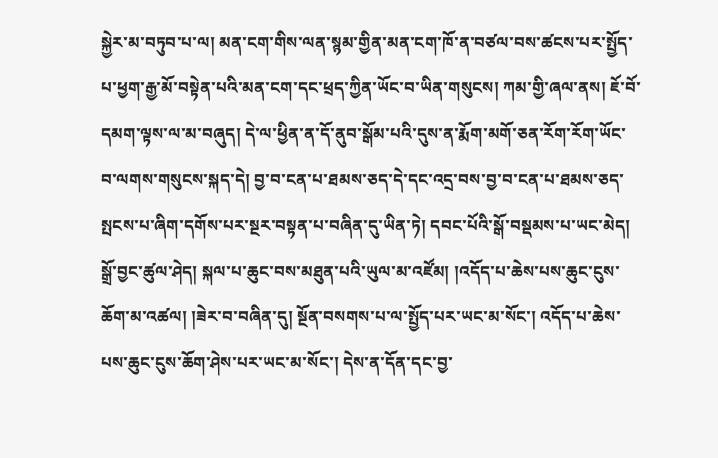སྐྱེར་མ་བཏུབ་པ་ལ། མན་ངག་གིས་ལན་སྙམ་གྱིན་མན་ངག་ཁོ་ན་བཙལ་བས་ཚངས་པར་སྤྱོད་པ་ཕྱག་རྒྱ་མོ་བསྟེན་པའི་མན་ངག་དང་ཕྲད་ཀྱིན་ཡོང་བ་ཡིན་གསུངས། ཀམ་གྱི་ཞལ་ནས། ཇོ་བོ་དམག་ལྟས་ལ་མ་བཞུད། དེ་ལ་ཕྱིན་ན་དོ་ནུབ་སྒོམ་པའི་དུས་ན་རྨོག་མགོ་ཅན་རོག་རོག་ཡོང་བ་ལགས་གསུངས་སྐད་དེ། བྱ་བ་ངན་པ་ཐམས་ཅད་དེ་དང་འདྲ་བས་བྱ་བ་ངན་པ་ཐམས་ཅད་སྤངས་པ་ཞིག་དགོས་པར་སྔར་བསྟན་པ་བཞིན་དུ་ཡིན་ཏེ། དབང་པོའི་སྒོ་བསྡམས་པ་ཡང་མེད། སྒྲོ་བྱང་ཚུལ་ཤེད། སྐལ་པ་ཆུང་བས་མཐུན་པའི་ཡུལ་མ་འཛོམ། །འདོད་པ་ཆེས་པས་ཆུང་ངུས་ཆོག་མ་འཚལ། །ཟེར་བ་བཞིན་དུ། སྔོན་བསགས་པ་ལ་སྤྱོད་པར་ཡང་མ་སོང་། འདོད་པ་ཆེས་པས་ཆུང་ངུས་ཆོག་ཤེས་པར་ཡང་མ་སོང་། དེས་ན་དོན་དང་བྱ་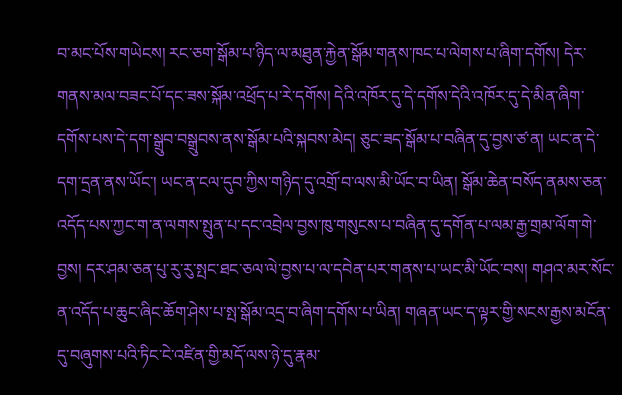བ་མང་པོས་གཡེངས། རང་ཅག་སྒོམ་པ་ཉིད་ལ་མཐུན་རྐྱེན་སྒོམ་གནས་ཁང་པ་ལེགས་པ་ཞིག་དགོས། དེར་གནས་མལ་བཟང་པོ་དང་ཟས་སྐོམ་འཕྲོད་པ་རེ་དགོས། དེའི་འཁོར་དུ་དེ་དགོས་དེའི་འཁོར་དུ་དེ་མིན་ཞིག་དགོས་པས་དེ་དག་སྒྲུབ་བསྒྲུབས་ནས་སྒོམ་པའི་སྐབས་མེད། ཅུང་ཟད་སྒོམ་པ་བཞིན་དུ་བྱས་ཙ་ན། ཡང་ན་དེ་དག་དྲན་ནས་ཡོང་། ཡང་ན་ངལ་དུབ་ཀྱིས་གཉིད་དུ་འགྲོ་བ་ལས་མི་ཡོང་བ་ཡིན། སྒོམ་ཆེན་བསོད་ནམས་ཅན་འདོད་པས་ཀྱང་ག་ན་ལགས་སྤུན་པ་དང་འབྲེལ་བྱས་ཁུ་གསུངས་པ་བཞིན་དུ་དགོན་པ་ལམ་རྒྱ་གྲམ་ལོག་གེ་བྱས། དར་ཤམ་ཅན་པུ་རུ་རུ་སྤང་ཐང་ཅལ་ལེ་བྱས་པ་ལ་དབེན་པར་གནས་པ་ཡང་མི་ཡོང་བས། གཤའ་མར་སོང་ན་འདོད་པ་ཆུང་ཞིང་ཆོག་ཤེས་པ་སྤ་སྒོམ་འདྲ་བ་ཞིག་དགོས་པ་ཡིན། གཞན་ཡང་ད་ལྟར་གྱི་སངས་རྒྱས་མངོན་དུ་བཞུགས་པའི་ཏིང་ངེ་འཛིན་གྱི་མདོ་ལས་ཉེ་དུ་རྣམ་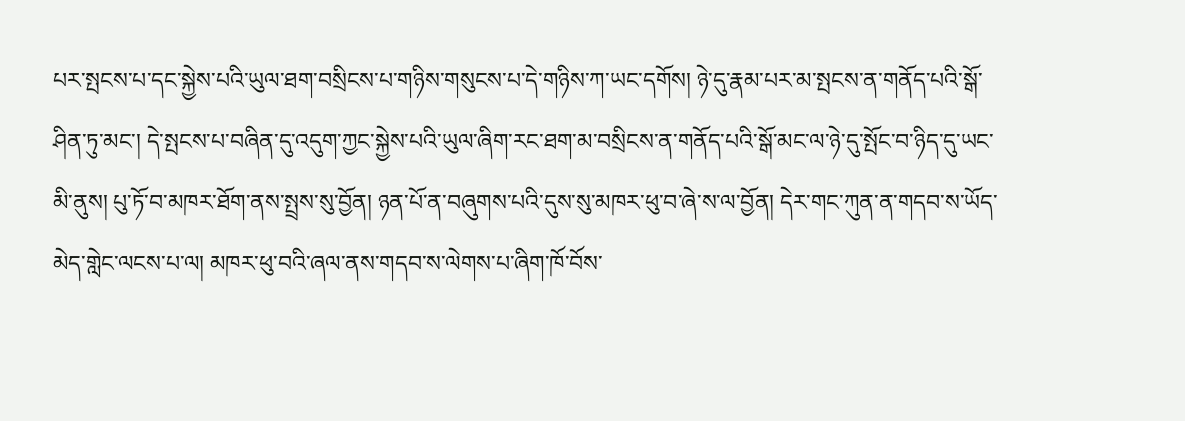པར་སྤངས་པ་དང་སྐྱེས་པའི་ཡུལ་ཐག་བསྲིངས་པ་གཉིས་གསུངས་པ་དེ་གཉིས་ཀ་ཡང་དགོས། ཉེ་དུ་རྣམ་པར་མ་སྤངས་ན་གནོད་པའི་སྒོ་ཤིན་ཏུ་མང་། དེ་སྤངས་པ་བཞིན་དུ་འདུག་ཀྱང་སྐྱེས་པའི་ཡུལ་ཞིག་རང་ཐག་མ་བསྲིངས་ན་གནོད་པའི་སྒོ་མང་ལ་ཉེ་དུ་སྤོང་བ་ཉིད་དུ་ཡང་མི་ནུས། པུ་ཏོ་བ་མཁར་ཐོག་ནས་སྤྲས་སུ་བྱོན། ཉན་པོ་ན་བཞུགས་པའི་དུས་སུ་མཁར་ཕུ་བ་ཞེ་ས་ལ་བྱོན། དེར་གང་ཀུན་ན་གདབ་ས་ཡོད་མེད་གླེང་ལངས་པ་ལ། མཁར་ཕུ་བའི་ཞལ་ནས་གདབ་ས་ལེགས་པ་ཞིག་ཁོ་བོས་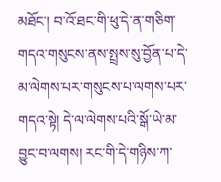མཐོང་། བ་འོ་ཐང་གི་ཕུ་དེ་ན་གཅིག་གདའ་གསུངས་ནས་སྤྲས་སུ་བྱོན་པ་དེ་མ་ལེགས་པར་གསུངས་པ་ལགས་པར་གདའ་སྟེ། དེ་ལ་ལེགས་པའི་སྒོ་ཡེ་མ་བྱུང་བ་ལགས། རང་གི་དེ་གཉིས་ཀ་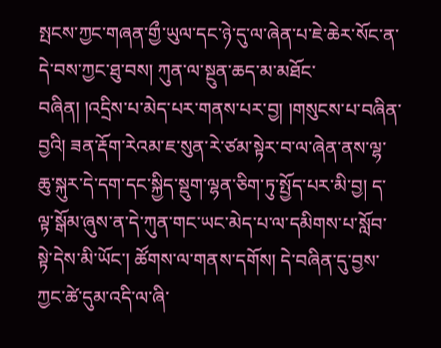སྤངས་ཀྱང་གཞན་གྱྀ་ཡུལ་དང་ཉེ་དུ་ལ་ཞེན་པ་ཇེ་ཆེར་སོང་ན་དེ་བས་ཀྱང་ཐུ་བས། ཀུན་ལ་སྔུན་ཆད་མ་མཐོང་བཞིན། །འདྲིས་པ་མེད་པར་གནས་པར་བྱ། །གསུངས་པ་བཞིན་བྱའི། ཟན་རྡོག་རེའམ་ཇ་སུན་རེ་ཙམ་སྟེར་བ་ལ་ཞེན་ནས་ལྷ་ཆུ་སྐུར་དེ་དག་དང་སྐྱིད་སྡུག་ལྷན་ཅིག་ཏུ་སྤྱོད་པར་མི་བྱ། ད་ལྟ་སྒོམ་ཞུས་ན་དེ་ཀུན་གང་ཡང་མེད་པ་ལ་དམིགས་པ་སློབ་སྟེ་དེས་མི་ཡོང་། ཚོགས་ལ་གནས་དགོས། དེ་བཞིན་དུ་བྱས་ཀྱང་ཚེ་དུམ་འདི་ལ་ཞི་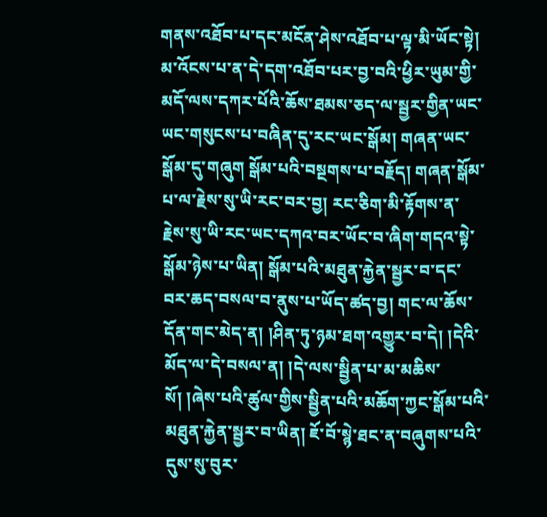གནས་འཐོབ་པ་དང་མངོན་ཤེས་འཐོབ་པ་ལྟ་མི་ཡོང་སྟེ། མ་འོངས་པ་ན་དེ་དག་འཐོབ་པར་བྱ་བའི་ཕྱིར་ཡུམ་གྱི་མདོ་ལས་དཀར་པོའི་ཆོས་ཐམས་ཅད་ལ་སྦྱར་གྱིན་ཡང་ཡང་གསུངས་པ་བཞིན་དུ་རང་ཡང་སྒོམ། གཞན་ཡང་སྒོམ་དུ་གཞུག སྒོམ་པའི་བསྔགས་པ་བརྗོད། གཞན་སྒོམ་པ་ལ་རྗེས་སུ་ཡི་རང་བར་བྱ། རང་ཅིག་མི་རྟོགས་ན་རྗེས་སུ་ཡི་རང་ཡང་དཀའ་བར་ཡོང་བ་ཞིག་གདའ་སྟེ་སྒོམ་ཉེས་པ་ཡིན། སྒོམ་པའི་མཐུན་རྐྱེན་སྦྱར་བ་དང་བར་ཆད་བསལ་བ་ནུས་པ་ཡོད་ཚད་བྱ། གང་ལ་ཆོས་དོན་གང་མེད་ན། །ཤིན་ཏུ་ཉམ་ཐག་འགྱུར་བ་དེ། །དེའི་མོད་ལ་དེ་བསལ་ན། །དེ་ལས་སྦྱིན་པ་མ་མཆིས་སོ། །ཞེས་པའི་ཚུལ་གྱིས་སྦྱིན་པའི་མཆོག་ཀྱང་སྒོམ་པའི་མཐུན་རྐྱེན་སྦྱར་བ་ཡིན། ཇོ་བོ་སྙེ་ཐང་ན་བཞུགས་པའི་དུས་སུ་བུར་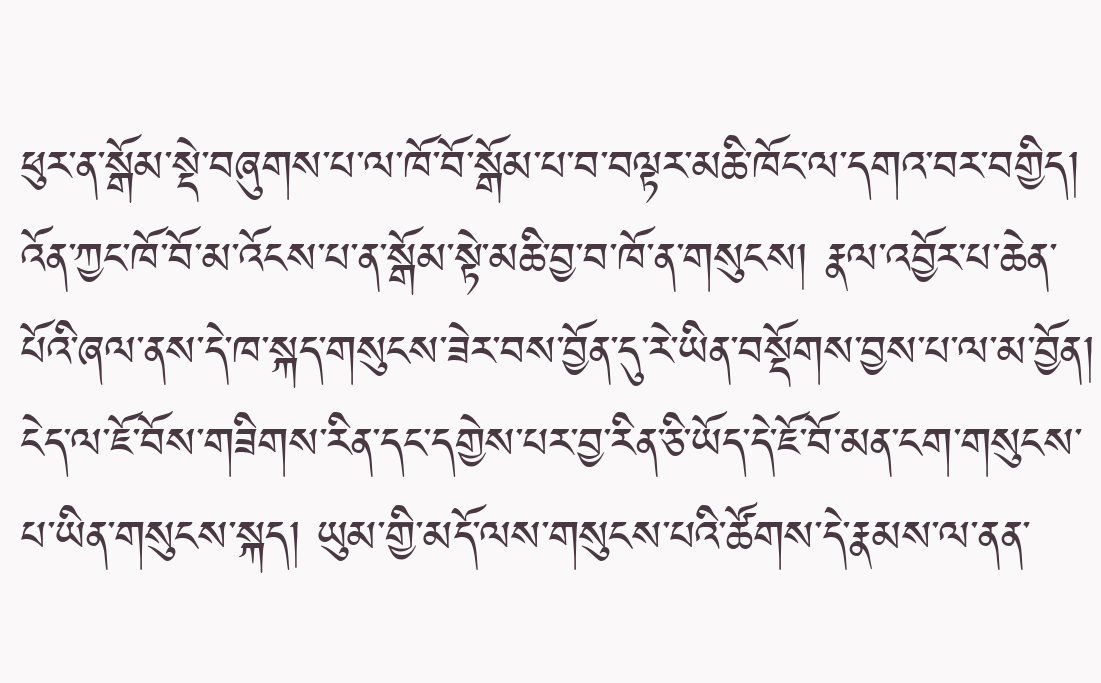ཕུར་ན་སྒོམ་སྡེ་བཞུགས་པ་ལ་ཁོ་བོ་སྒོམ་པ་བ་བལྟར་མཆི་ཁོང་ལ་དགའ་བར་བགྱིད། འོན་ཀྱང་ཁོ་བོ་མ་འོངས་པ་ན་སྒོམ་སྟེ་མཆི་བྱ་བ་ཁོ་ན་གསུངས། རྣལ་འབྱོར་པ་ཆེན་པོའི་ཞལ་ནས་དེ་ཁ་སྐད་གསུངས་ཟེར་བས་བྱོན་དུ་རེ་ཡིན་བསྡོགས་བྱས་པ་ལ་མ་བྱོན། ངེད་ལ་ཇོ་བོས་གཟིགས་རིན་དང་དགྱེས་པར་བྱ་རིན་ཅི་ཡོད་དེ་ཇོ་བོ་མན་ངག་གསུངས་པ་ཡིན་གསུངས་སྐད། ཡུམ་གྱི་མདོ་ལས་གསུངས་པའི་ཚོགས་དེ་རྣམས་ལ་ནན་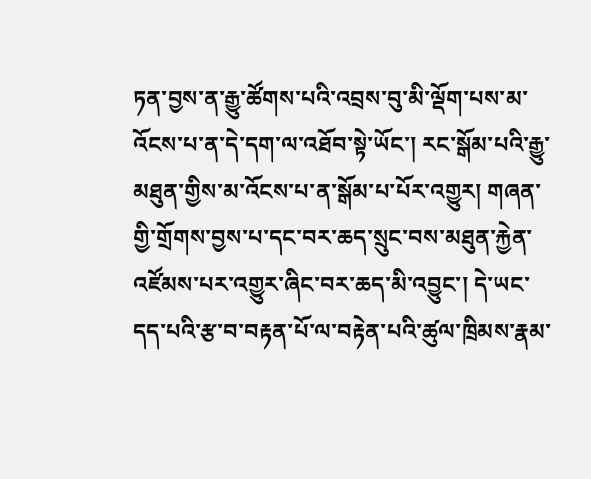ཏན་བྱས་ན་རྒྱུ་ཚོགས་པའི་འབྲས་བུ་མི་ལྡོག་པས་མ་འོངས་པ་ན་དེ་དག་ལ་འཐོབ་སྟེ་ཡོང་། རང་སྒོམ་པའི་རྒྱུ་མཐུན་གྱིས་མ་འོངས་པ་ན་སྒོམ་པ་པོར་འགྱུར། གཞན་གྱི་གྲོགས་བྱས་པ་དང་བར་ཆད་སྲུང་བས་མཐུན་རྐྱེན་འཛོམས་པར་འགྱུར་ཞིང་བར་ཆད་མི་འབྱུང་། དེ་ཡང་དད་པའི་རྩ་བ་བརྟན་པོ་ལ་བརྟེན་པའི་ཚུལ་ཁྲིམས་རྣམ་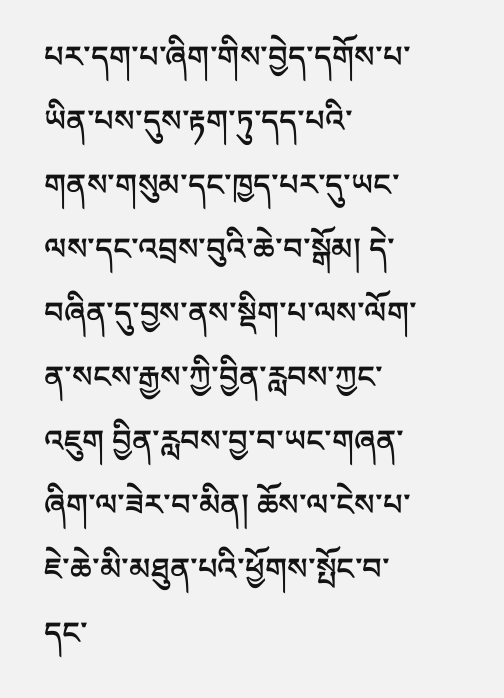པར་དག་པ་ཞིག་གིས་བྱེད་དགོས་པ་ཡིན་པས་དུས་རྟག་ཏུ་དད་པའི་གནས་གསུམ་དང་ཁྱད་པར་དུ་ཡང་ལས་དང་འབྲས་བུའི་ཆེ་བ་སྒོམ། དེ་བཞིན་དུ་བྱས་ནས་སྡིག་པ་ལས་ལོག་ན་སངས་རྒྱས་ཀྱི་བྱིན་རླབས་ཀྱང་འཇུག བྱིན་རླབས་བྱ་བ་ཡང་གཞན་ཞིག་ལ་ཟེར་བ་མིན། ཆོས་ལ་ངེས་པ་ཇེ་ཆེ་མི་མཐུན་པའི་ཕྱོགས་སྤོང་བ་དང་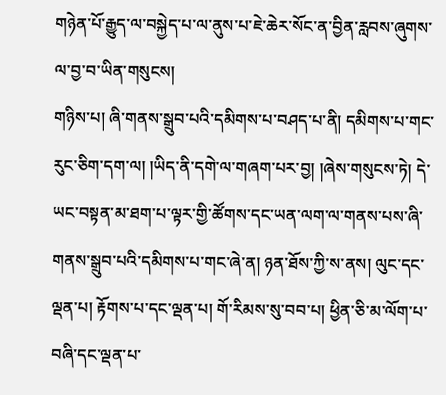གཉེན་པོ་རྒྱུད་ལ་བསྐྱེད་པ་ལ་ནུས་པ་ཇེ་ཆེར་སོང་ན་བྱིན་རླབས་ཞུགས་ལ་བྱ་བ་ཡིན་གསུངས།
གཉིས་པ། ཞི་གནས་སྒྲུབ་པའི་དམིགས་པ་བཤད་པ་ནི། དམིགས་པ་གང་རུང་ཅིག་དག་ལ། །ཡིད་ནི་དགེ་ལ་གཞག་པར་བྱ། །ཞེས་གསུངས་ཏེ། དེ་ཡང་བསྟན་མ་ཐག་པ་ལྟར་གྱི་ཚོགས་དང་ཡན་ལག་ལ་གནས་པས་ཞི་གནས་སྒྲུབ་པའི་དམིགས་པ་གང་ཞེ་ན། ཉན་ཐོས་ཀྱི་ས་ནས། ལུང་དང་ལྡན་པ། རྟོགས་པ་དང་ལྡན་པ། གོ་རིམས་སུ་བབ་པ། ཕྱིན་ཅི་མ་ལོག་པ་བཞི་དང་ལྡན་པ་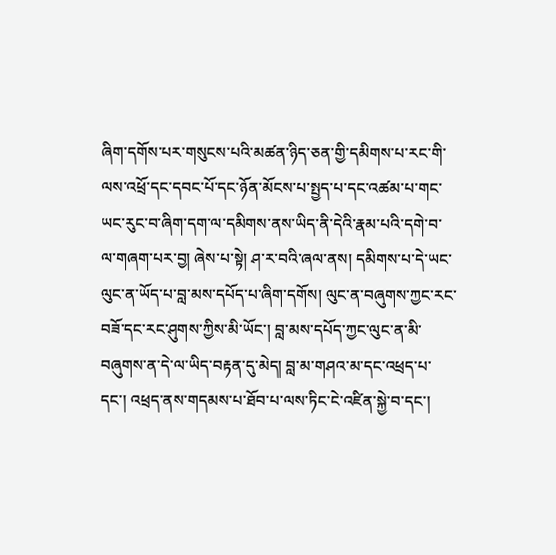ཞིག་དགོས་པར་གསུངས་པའི་མཚན་ཉིད་ཅན་གྱི་དམིགས་པ་རང་གི་ལས་འཕྲོ་དང་དབང་པོ་དང་ཉོན་མོངས་པ་སྤྱད་པ་དང་འཚམ་པ་གང་ཡང་རུང་བ་ཞིག་དག་ལ་དམིགས་ནས་ཡིད་ནི་དེའི་རྣམ་པའི་དགེ་བ་ལ་གཞག་པར་བྱ། ཞེས་པ་སྟེ། ཤ་ར་བའི་ཞལ་ནས། དམིགས་པ་དེ་ཡང་ལུང་ན་ཡོད་པ་བླ་མས་དཔོད་པ་ཞིག་དགོས། ལུང་ན་བཞུགས་ཀྱང་རང་བཟོ་དང་རང་ཤུགས་ཀྱིས་མི་ཡོང་། བླ་མས་དཔོད་ཀྱང་ལུང་ན་མི་བཞུགས་ན་དེ་ལ་ཡིད་བརྟན་དུ་མེད། བླ་མ་གཤའ་མ་དང་འཕྲད་པ་དང་། འཕྲད་ནས་གདམས་པ་ཐོབ་པ་ལས་ཏིང་ངེ་འཛིན་སྐྱེ་བ་དང་།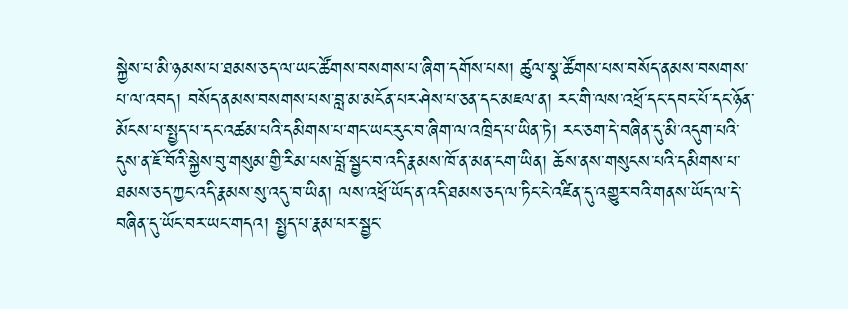སྐྱེས་པ་མི་ཉམས་པ་ཐམས་ཅད་ལ་ཡང་ཚོགས་བསགས་པ་ཞིག་དགོས་པས། ཚུལ་སྣ་ཚོགས་པས་བསོད་ནམས་བསགས་པ་ལ་འབད། བསོད་ནམས་བསགས་པས་བླ་མ་མངོན་པར་ཤེས་པ་ཅན་དང་མཇལ་ན། རང་གི་ལས་འཕྲོ་དང་དབང་པོ་དང་ཉོན་མོངས་པ་སྤྱད་པ་དང་འཚམ་པའི་དམིགས་པ་གང་ཡང་རུང་བ་ཞིག་ལ་འཁྲིད་པ་ཡིན་ཏེ། རང་ཅག་དེ་བཞིན་དུ་མི་འདུག་པའི་དུས་ན་ཇོ་བོའི་སྐྱེས་བུ་གསུམ་གྱི་རིམ་པས་བློ་སྦྱང་བ་འདི་རྣམས་ཁོ་ན་མན་ངག་ཡིན། ཆོས་ནས་གསུངས་པའི་དམིགས་པ་ཐམས་ཅད་ཀྱང་འདི་རྣམས་སུ་འདུ་བ་ཡིན། ལས་འཕྲོ་ཡོད་ན་འདི་ཐམས་ཅད་ལ་ཏིང་ངེ་འཛིན་དུ་འགྱུར་བའི་གནས་ཡོད་ལ་དེ་བཞིན་དུ་ཡོང་བར་ཡང་གདའ། སྤྱད་པ་རྣམ་པར་སྦྱང་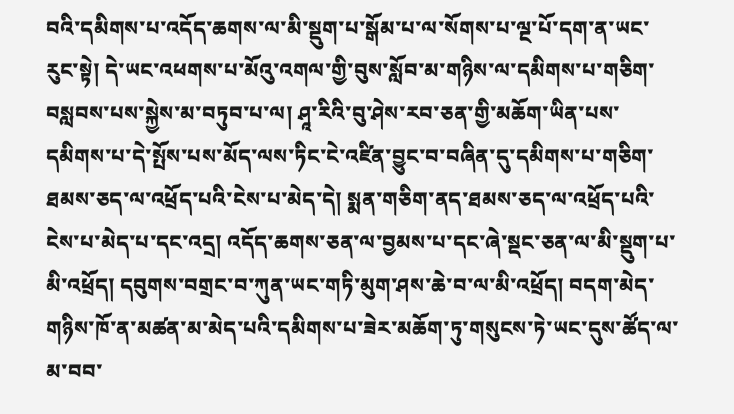བའི་དམིགས་པ་འདོད་ཆགས་ལ་མི་སྡུག་པ་སྒོམ་པ་ལ་སོགས་པ་ལྔ་པོ་དག་ན་ཡང་རུང་སྟེ། དེ་ཡང་འཕགས་པ་མོའུ་འགལ་གྱི་བུས་སློབ་མ་གཉིས་ལ་དམིགས་པ་གཅིག་བསླབས་པས་སྐྱེས་མ་བཏུབ་པ་ལ། ཤཱ་རིའི་བུ་ཤེས་རབ་ཅན་གྱི་མཆོག་ཡིན་པས་དམིགས་པ་དེ་སྤོས་པས་མོད་ལས་ཏིང་ངེ་འཛིན་བྱུང་བ་བཞིན་དུ་དམིགས་པ་གཅིག་ཐམས་ཅད་ལ་འཕྲོད་པའི་ངེས་པ་མེད་དེ། སྨན་གཅིག་ནད་ཐམས་ཅད་ལ་འཕྲོད་པའི་ངེས་པ་མེད་པ་དང་འདྲ། འདོད་ཆགས་ཅན་ལ་བྱམས་པ་དང་ཞེ་སྡང་ཅན་ལ་མི་སྡུག་པ་མི་འཕྲོད། དབུགས་བགྲང་བ་ཀུན་ཡང་གཏི་མུག་ཤས་ཆེ་བ་ལ་མི་འཕྲོད། བདག་མེད་གཉིས་ཁོ་ན་མཚན་མ་མེད་པའི་དམིགས་པ་ཟེར་མཆོག་ཏུ་གསུངས་ཏེ་ཡང་དུས་ཚོད་ལ་མ་བབ་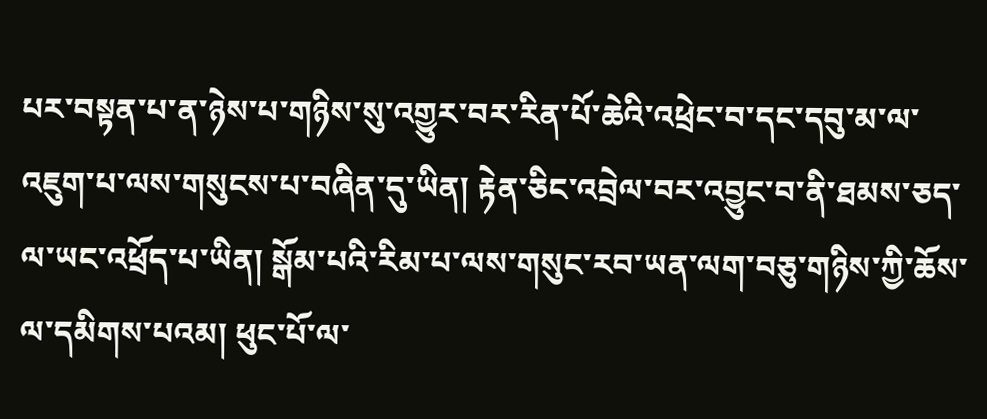པར་བསྟན་པ་ན་ཉེས་པ་གཉིས་སུ་འགྱུར་བར་རིན་པོ་ཆེའི་འཕྲེང་བ་དང་དབུ་མ་ལ་འཇུག་པ་ལས་གསུངས་པ་བཞིན་དུ་ཡིན། རྟེན་ཅིང་འབྲེལ་བར་འབྱུང་བ་ནི་ཐམས་ཅད་ལ་ཡང་འཕྲོད་པ་ཡིན། སྒོམ་པའི་རིམ་པ་ལས་གསུང་རབ་ཡན་ལག་བཅུ་གཉིས་ཀྱི་ཆོས་ལ་དམིགས་པའམ། ཕུང་པོ་ལ་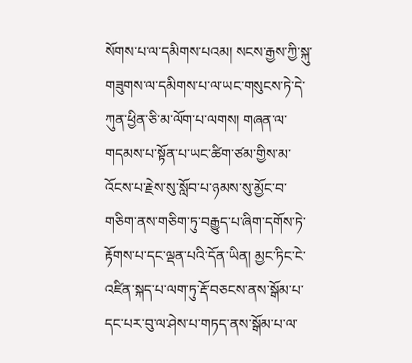སོགས་པ་ལ་དམིགས་པའམ། སངས་རྒྱས་ཀྱི་སྐུ་གཟུགས་ལ་དམིགས་པ་ལ་ཡང་གསུངས་ཏེ་དེ་ཀུན་ཕྱིན་ཅི་མ་ལོག་པ་ལགས། གཞན་ལ་གདམས་པ་སྟོན་པ་ཡང་ཚིག་ཙམ་གྱིས་མ་འོངས་པ་རྗེས་སུ་སློབ་པ་ཉམས་སུ་མྱོང་བ་གཅིག་ནས་གཅིག་ཏུ་བརྒྱུད་པ་ཞིག་དགོས་ཏེ་རྟོགས་པ་དང་ལྡན་པའི་དོན་ཡིན། མྱང་ཏིང་ངེ་འཛིན་སྐད་པ་ལག་ཏུ་རྡོ་བཅངས་ནས་སྒོམ་པ་དང་པར་བུ་ལ་ཤེས་པ་གཏད་ནས་སྒོམ་པ་ལ་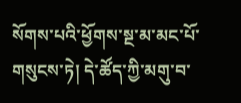སོགས་པའི་ཕྱོགས་སྔ་མ་མང་པོ་གསུངས་ཏེ། དེ་ཚོད་ཀྱི་མགུ་བ་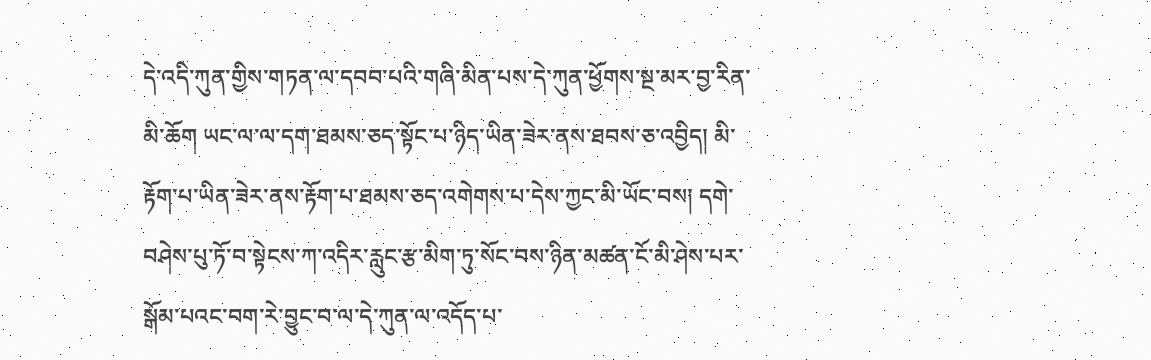དེ་འདི་ཀུན་གྱིས་གཏན་ལ་དབབ་པའི་གཞི་མིན་པས་དེ་ཀུན་ཕྱོགས་སྔ་མར་བྱ་རིན་མི་ཆོག ཡང་ལ་ལ་དག་ཐམས་ཅད་སྟོང་པ་ཉིད་ཡིན་ཟེར་ནས་ཐབས་ཅ་འབྱིད། མི་རྟོག་པ་ཡིན་ཟེར་ནས་རྟོག་པ་ཐམས་ཅད་འགེགས་པ་དེས་ཀྱང་མི་ཡོང་བས། དགེ་བཤེས་པུ་ཏོ་བ་སྟེངས་ཀ་འདིར་རླུང་རྩ་མིག་ཏུ་སོང་བས་ཉིན་མཚན་ངོ་མི་ཤེས་པར་སྒོམ་པའང་བག་རེ་བྱུང་བ་ལ་དེ་ཀུན་ལ་འདོད་པ་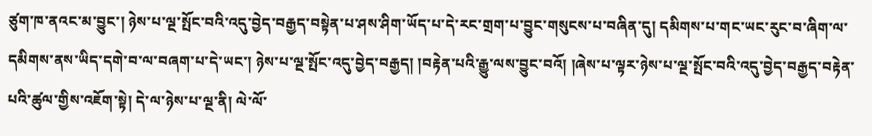ཙུག་ཁ་ནའང་མ་བྱུང་། ཉེས་པ་ལྔ་སྤོང་བའི་འདུ་བྱེད་བརྒྱད་བསྟེན་པ་ཤས་ཤིག་ཡོད་པ་དེ་རང་གྲག་པ་བྱུང་གསུངས་པ་བཞིན་དུ། དམིགས་པ་གང་ཡང་རུང་བ་ཞིག་ལ་དམིགས་ནས་ཡིད་དགེ་བ་ལ་བཞག་པ་དེ་ཡང་། ཉེས་པ་ལྔ་སྤོང་འདུ་བྱེད་བརྒྱད། །བརྟེན་པའི་རྒྱུ་ལས་བྱུང་བའོ། །ཞེས་པ་ལྟར་ཉེས་པ་ལྔ་སྤོང་བའི་འདུ་བྱེད་བརྒྱད་བརྟེན་པའི་ཚུལ་གྱིས་འཇོག་སྟེ། དེ་ལ་ཉེས་པ་ལྔ་ནི། ལེ་ལོ་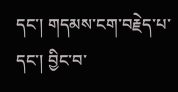དང་། གདམས་ངག་བརྗེད་པ་དང་། བྱིང་བ་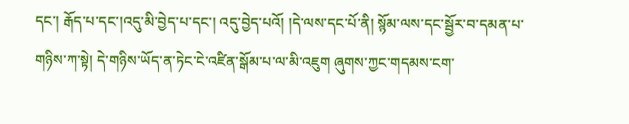དང་། རྒོད་པ་དང་།འདུ་མི་བྱེད་པ་དང་། འདུ་བྱེད་པའོ། །དེ་ལས་དང་པོ་ནི། སྙོམ་ལས་དང་སྦྱོར་བ་དམན་པ་གཉིས་ཀ་སྟེ། དེ་གཉིས་ཡོད་ན་ཏེང་ངེ་འཛིན་སྒོམ་པ་ལ་མི་འཇུག ཞུགས་ཀྱང་གདམས་ངག་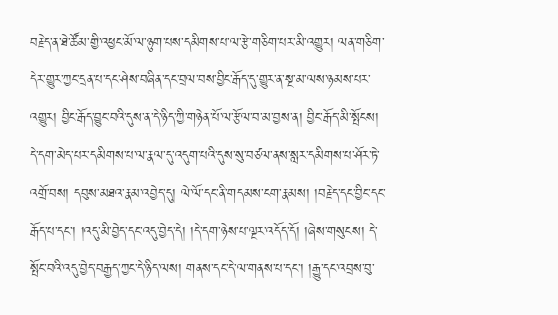བརྗེད་ན་ཐེ་ཚོམ་གྱི་འཕྱང་མོ་ལ་ཉུག་པས་དམིགས་པ་ལ་རྩེ་གཅིག་པར་མི་འགྱུར། ལན་གཅིག་དེར་གྱུར་ཀྱང་དྲན་པ་དང་ཤེས་བཞིན་དང་བྲལ་བས་བྱིང་རྒོད་དུ་གྱུར་ན་སྔ་མ་ལས་ཉམས་པར་འགྱུར། བྱིང་རྒོད་བྱུང་བའི་དུས་ན་དེ་ཉིད་ཀྱི་གཉེན་པོ་ལ་རྩོལ་བ་མ་བྱས་ན། བྱིང་རྒོད་མི་སྤོངས། དེ་དག་མེད་པར་དམིགས་པ་ལ་རྣལ་དུ་འདུག་པའི་དུས་སུ་བཙལ་ནས་སླར་དམིགས་པ་ཤོར་ཏེ་འགྲོ་བས། དབུས་མཐའ་རྣམ་འབྱེད་དུ། ལེ་ལོ་དང་ནི་གདམས་ངག་རྣམས། །བརྗེད་དང་བྱིང་དང་རྒོད་པ་དང་། །འདུ་མི་བྱེད་དང་འདུ་བྱེད་དེ། །དེ་དག་ཉེས་པ་ལྔར་འདོད་དོ། །ཞེས་གསུངས། དེ་སྤོང་བའི་འདུ་བྱེད་བརྒྱད་ཀྱང་དེ་ཉིད་ལས། གནས་དང་དེ་ལ་གནས་པ་དང་། །རྒྱུ་དང་འབྲས་བུ་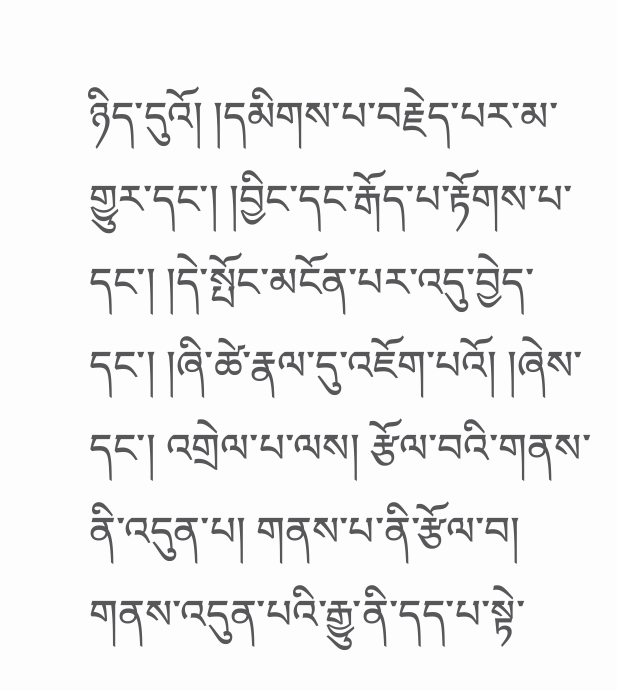ཉིད་དུའོ། །དམིགས་པ་བརྗེད་པར་མ་གྱུར་དང་། །བྱིང་དང་རྒོད་པ་རྟོགས་པ་དང་། །དེ་སྤོང་མངོན་པར་འདུ་བྱེད་དང་། །ཞི་ཚེ་རྣལ་དུ་འཇོག་པའོ། །ཞེས་དང་། འགྲེལ་པ་ལས། རྩོལ་བའི་གནས་ནི་འདུན་པ། གནས་པ་ནི་རྩོལ་བ། གནས་འདུན་པའི་རྒྱུ་ནི་དད་པ་སྟེ་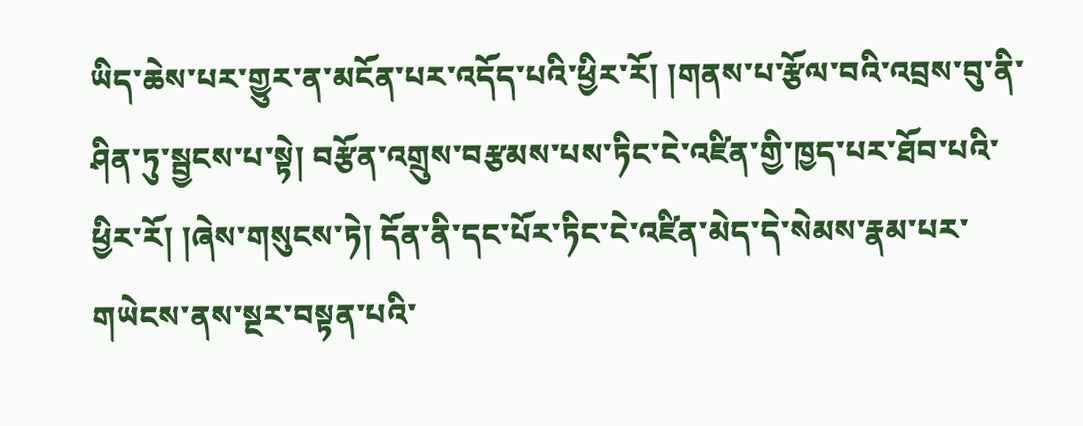ཡིད་ཆེས་པར་གྱུར་ན་མངོན་པར་འདོད་པའི་ཕྱིར་རོ། །གནས་པ་རྩོལ་བའི་འབྲས་བུ་ནི་ཤིན་ཏུ་སྦྱངས་པ་སྟེ། བརྩོན་འགྲུས་བརྩམས་པས་ཏིང་ངེ་འཛིན་གྱི་ཁྱད་པར་ཐོབ་པའི་ཕྱིར་རོ། །ཞེས་གསུངས་ཏེ། དོན་ནི་དང་པོར་ཏིང་ངེ་འཛིན་མེད་དེ་སེམས་རྣམ་པར་གཡེངས་ནས་སྔར་བསྟན་པའི་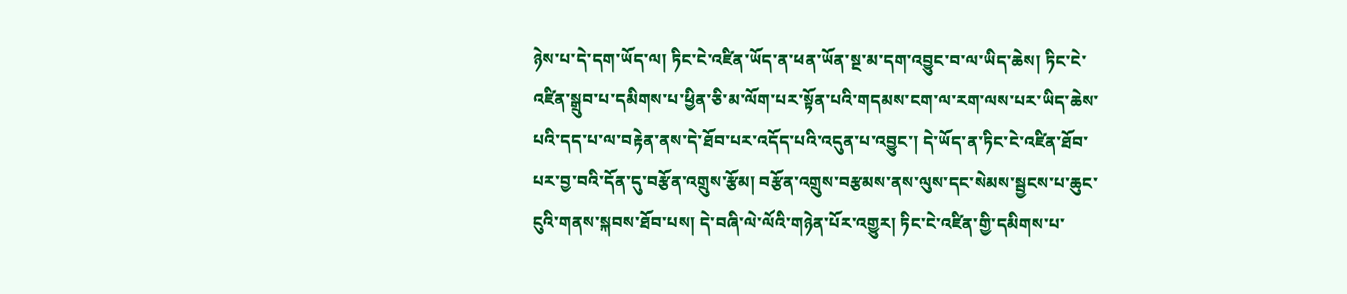ཉེས་པ་དེ་དག་ཡོད་ལ། ཏིང་ངེ་འཛིན་ཡོད་ན་ཕན་ཡོན་སྔ་མ་དག་འབྱུང་བ་ལ་ཡིད་ཆེས། ཏིང་ངེ་འཛིན་སྒྲུབ་པ་དམིགས་པ་ཕྱིན་ཅི་མ་ལོག་པར་སྟོན་པའི་གདམས་ངག་ལ་རག་ལས་པར་ཡིད་ཆེས་པའི་དད་པ་ལ་བརྟེན་ནས་དེ་ཐོབ་པར་འདོད་པའི་འདུན་པ་འབྱུང་། དེ་ཡོད་ན་ཏིང་ངེ་འཛིན་ཐོབ་པར་བྱ་བའི་དོན་དུ་བརྩོན་འགྲུས་རྩོམ། བརྩོན་འགྲུས་བརྩམས་ནས་ལུས་དང་སེམས་སྦྱངས་པ་ཆུང་ངུའི་གནས་སྐབས་ཐོབ་པས། དེ་བཞི་ལེ་ལོའི་གཉེན་པོར་འགྱུར། ཏིང་ངེ་འཛིན་གྱི་དམིགས་པ་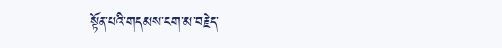སྟོན་པའི་གདམས་ངག་མ་བརྗེད་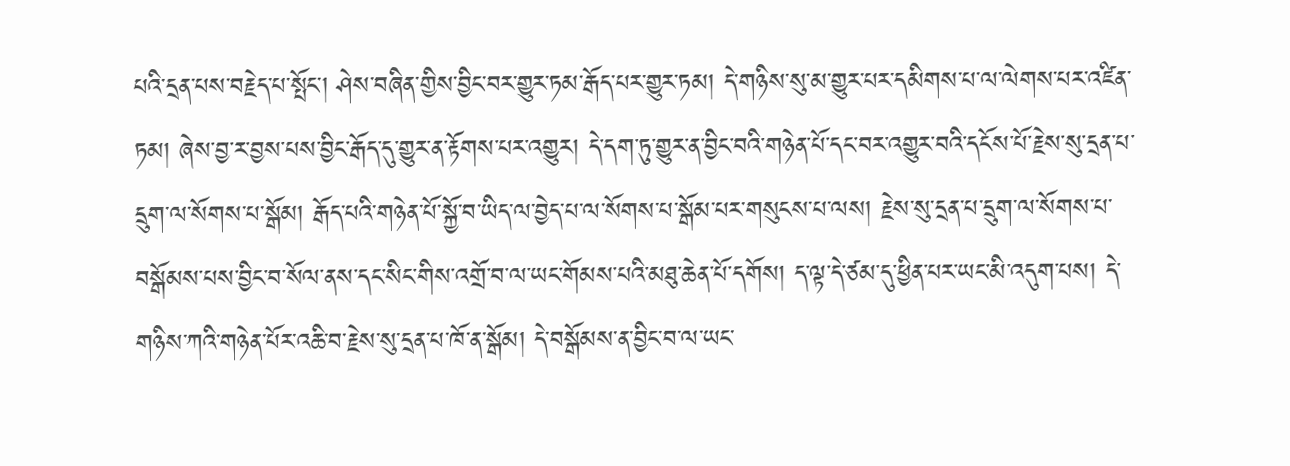པའི་དྲན་པས་བརྗེད་པ་སྤོང་། ཤེས་བཞིན་གྱིས་བྱིང་བར་གྱུར་ཏམ་རྒོད་པར་གྱུར་ཏམ། དེ་གཉིས་སུ་མ་གྱུར་པར་དམིགས་པ་ལ་ལེགས་པར་འཛིན་ཏམ། ཞེས་བྱ་ར་བྱས་པས་བྱིང་རྒོད་དུ་གྱུར་ན་རྟོགས་པར་འགྱུར། དེ་དག་ཏུ་གྱུར་ན་བྱིང་བའི་གཉེན་པོ་དང་བར་འགྱུར་བའི་དངོས་པོ་རྗེས་སུ་དྲན་པ་དྲུག་ལ་སོགས་པ་སྒོམ། རྒོད་པའི་གཉེན་པོ་སྐྱོ་བ་ཡིད་ལ་བྱེད་པ་ལ་སོགས་པ་སྒོམ་པར་གསུངས་པ་ལས། རྗེས་སུ་དྲན་པ་དྲུག་ལ་སོགས་པ་བསྒོམས་པས་བྱིང་བ་སོལ་ནས་དང་སིང་གིས་འགྲོ་བ་ལ་ཡང་གོམས་པའི་མཐུ་ཆེན་པོ་དགོས། ད་ལྟ་དེ་ཙམ་དུ་ཕྱིན་པར་ཡང་མི་འདུག་པས། དེ་གཉིས་ཀའི་གཉེན་པོར་འཆི་བ་རྗེས་སུ་དྲན་པ་ཁོ་ན་སྒོམ། དེ་བསྒོམས་ན་བྱིང་བ་ལ་ཡང་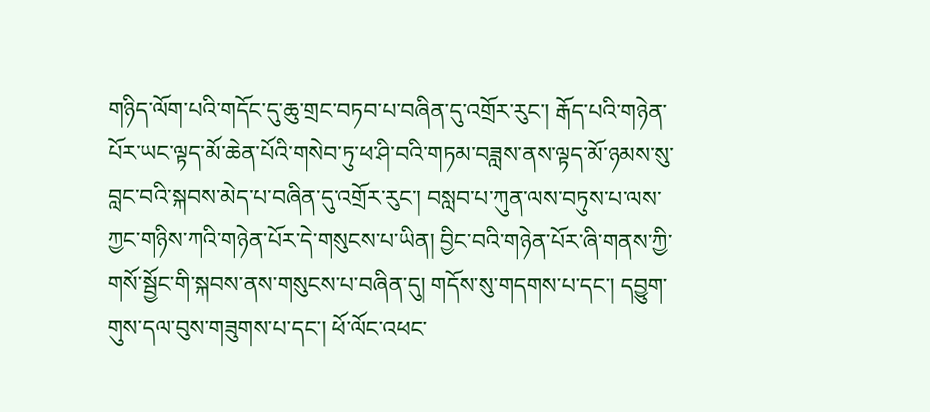གཉིད་ལོག་པའི་གདོང་དུ་ཆུ་གྲང་བཏབ་པ་བཞིན་དུ་འགྲོར་རུང་། རྒོད་པའི་གཉེན་པོར་ཡང་ལྟད་མོ་ཆེན་པོའི་གསེབ་ཏུ་ཕ་ཤི་བའི་གཏམ་བཟླས་ནས་ལྟད་མོ་ཉམས་སུ་བླང་བའི་སྐབས་མེད་པ་བཞིན་དུ་འགྲོར་རུང་། བསླབ་པ་ཀུན་ལས་བཏུས་པ་ལས་ཀྱང་གཉིས་ཀའི་གཉེན་པོར་དེ་གསུངས་པ་ཡིན། བྱིང་བའི་གཉེན་པོར་ཞི་གནས་ཀྱི་གསོ་སྦྱོང་གི་སྐབས་ནས་གསུངས་པ་བཞིན་དུ། གདོས་སུ་གདགས་པ་དང་། དབྱུག་གུས་དལ་བུས་གཟུགས་པ་དང་། ཕོ་ལོང་འཕང་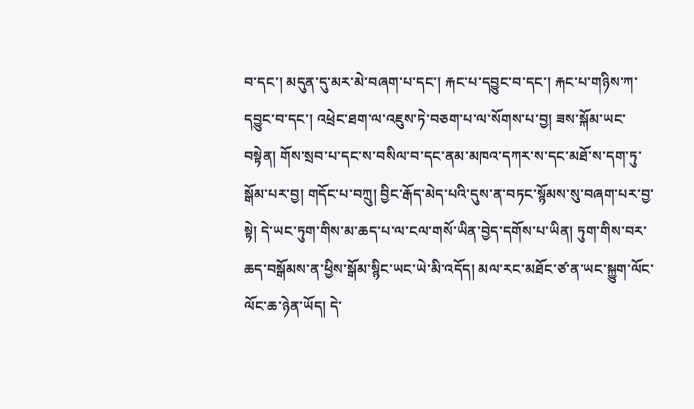བ་དང་། མདུན་དུ་མར་མེ་བཞག་པ་དང་། རྐང་པ་དབྱུང་བ་དང་། རྐང་པ་གཉིས་ཀ་དབྱུང་བ་དང་། འཕྲེང་ཐག་ལ་འཇུས་ཏེ་བཅག་པ་ལ་སོགས་པ་བྱ། ཟས་སྐོམ་ཡང་བསྟེན། གོས་སྲབ་པ་དང་ས་བསིལ་བ་དང་ནམ་མཁའ་དཀར་ས་དང་མཐོ་ས་དག་ཏུ་སྒོམ་པར་བྱ། གདོང་པ་བཀྲུ། བྱིང་རྒོད་མེད་པའི་དུས་ན་བཏང་སྙོམས་སུ་བཞག་པར་བྱ་སྟེ། དེ་ཡང་ཏུག་གིས་མ་ཆད་པ་ལ་ངལ་གསོ་ཡིན་བྱེད་དགོས་པ་ཡིན། ཏུག་གིས་བར་ཆད་བསྒོམས་ན་ཕྱིས་སྒོམ་སྙིང་ཡང་ཡེ་མི་འདོད། མལ་རང་མཐོང་ཙ་ན་ཡང་སྐྱུག་ལོང་ལོང་ཆ་ཉེན་ཡོད། དེ་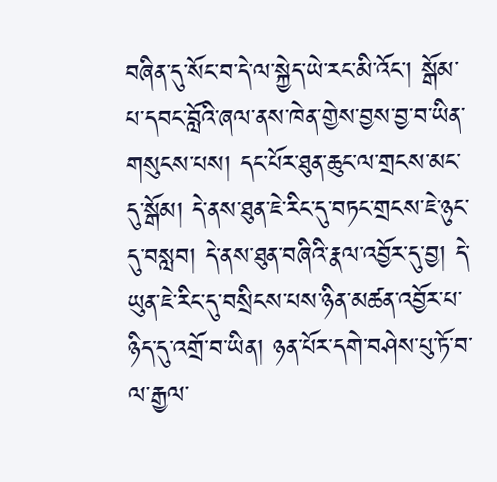བཞིན་དུ་སོང་བ་དེ་ལ་སྐྱེད་ཡེ་རང་མི་འོང་། སྒོམ་པ་དབང་བློའི་ཞལ་ནས་ཁེན་གྱེས་བྱས་བྱ་བ་ཡིན་གསུངས་པས། དང་པོར་ཐུན་ཆུང་ལ་གྲངས་མང་དུ་སྒོམ། དེ་ནས་ཐུན་ཇེ་རིང་དུ་བཏང་གྲངས་ཇེ་ཉུང་དུ་བསླབ། དེ་ནས་ཐུན་བཞིའི་རྣལ་འབྱོར་དུ་བྱ། དེ་ཡུན་ཇེ་རིང་དུ་བསྲིངས་པས་ཉིན་མཚན་འབྱོར་པ་ཉིད་དུ་འགྲོ་བ་ཡིན། ཉན་པོར་དགེ་བཤེས་པུ་ཏོ་བ་ལ་རྒྱལ་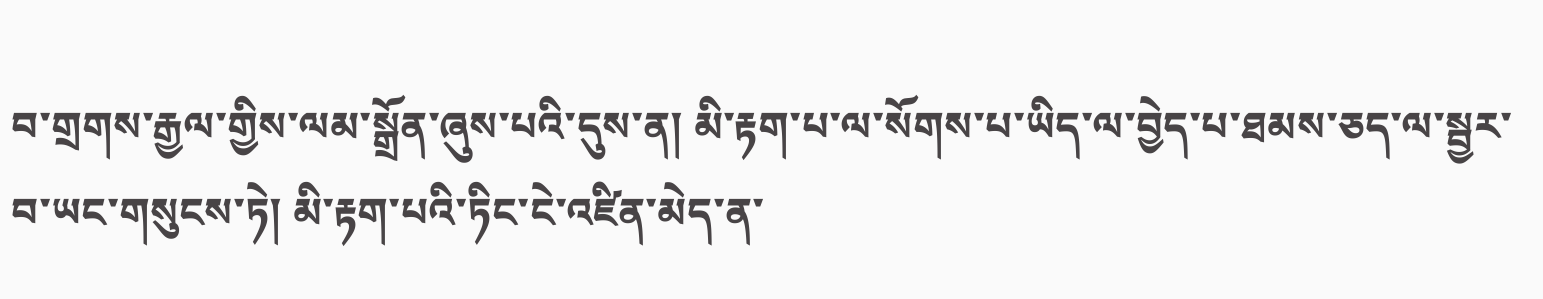བ་གྲགས་རྒྱལ་གྱིས་ལམ་སྒྲོན་ཞུས་པའི་དུས་ན། མི་རྟག་པ་ལ་སོགས་པ་ཡིད་ལ་བྱེད་པ་ཐམས་ཅད་ལ་སྦྱར་བ་ཡང་གསུངས་ཏེ། མི་རྟག་པའི་ཏིང་ངེ་འཛིན་མེད་ན་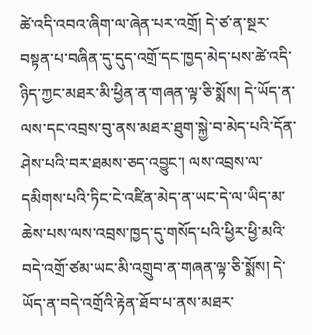ཚེ་འདི་འབའ་ཞིག་ལ་ཞེན་པར་འགྲོ། དེ་ཙ་ན་སྔར་བསྟན་པ་བཞིན་དུ་དུད་འགྲོ་དང་ཁྱད་མེད་པས་ཚེ་འདི་ཉིད་ཀྱང་མཐར་མི་ཕྱིན་ན་གཞན་ལྟ་ཅི་སྨོས། དེ་ཡོད་ན་ལས་དང་འབྲས་བུ་ནས་མཐར་ཐུག་སྐྱེ་བ་མེད་པའི་དོན་ཤེས་པའི་བར་ཐམས་ཅད་འབྱུང་། ལས་འབྲས་ལ་དམིགས་པའི་ཏིང་ངེ་འཛིན་མེད་ན་ཡང་དེ་ལ་ཡིད་མ་ཆེས་པས་ལས་འབྲས་ཁྱད་དུ་གསོད་པའི་ཕྱིར་ཕྱི་མའི་བདེ་འགྲོ་ཙམ་ཡང་མི་འགྲུབ་ན་གཞན་ལྟ་ཅི་སྨོས། དེ་ཡོད་ན་བདེ་འགྲོའི་རྟེན་ཐོབ་པ་ནས་མཐར་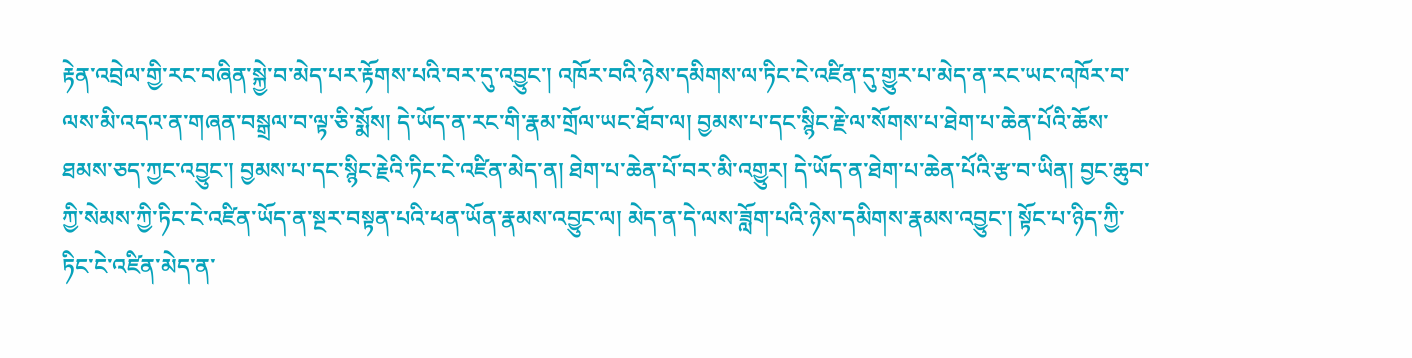རྟེན་འབྲེལ་གྱི་རང་བཞིན་སྐྱེ་བ་མེད་པར་རྟོགས་པའི་བར་དུ་འབྱུང་། འཁོར་བའི་ཉེས་དམིགས་ལ་ཏིང་ངེ་འཛིན་དུ་གྱུར་པ་མེད་ན་རང་ཡང་འཁོར་བ་ལས་མི་འདའ་ན་གཞན་བསྒྲལ་བ་ལྟ་ཅི་སྨོས། དེ་ཡོད་ན་རང་གི་རྣམ་གྲོལ་ཡང་ཐོབ་ལ། བྱམས་པ་དང་སྙིང་རྗེ་ལ་སོགས་པ་ཐེག་པ་ཆེན་པོའི་ཆོས་ཐམས་ཅད་ཀྱང་འབྱུང་། བྱམས་པ་དང་སྙིང་རྗེའི་ཏིང་ངེ་འཛིན་མེད་ན། ཐེག་པ་ཆེན་པོ་བར་མི་འགྱུར། དེ་ཡོད་ན་ཐེག་པ་ཆེན་པོའི་རྩ་བ་ཡིན། བྱང་ཆུབ་ཀྱི་སེམས་ཀྱི་ཏིང་ངེ་འཛིན་ཡོད་ན་སྔར་བསྟན་པའི་ཕན་ཡོན་རྣམས་འབྱུང་ལ། མེད་ན་དེ་ལས་ཟློག་པའི་ཉེས་དམིགས་རྣམས་འབྱུང་། སྟོང་པ་ཉིད་ཀྱི་ཏིང་ངེ་འཛིན་མེད་ན་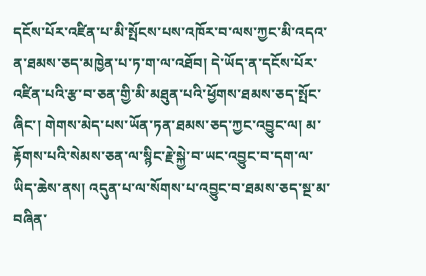དངོས་པོར་འཛིན་པ་མི་སྤོངས་པས་འཁོར་བ་ལས་ཀྱང་མི་འདའ་ན་ཐམས་ཅད་མཁྱེན་པ་ཏ་ག་ལ་འཐོབ། དེ་ཡོད་ན་དངོས་པོར་འཛིན་པའི་རྩ་བ་ཅན་གྱི་མི་མཐུན་པའི་ཕྱོགས་ཐམས་ཅད་སྤོང་ཞིང་། གེགས་མེད་པས་ཡོན་ཏན་ཐམས་ཅད་ཀྱང་འབྱུང་ལ། མ་རྟོགས་པའི་སེམས་ཅན་ལ་སྙིང་རྗེ་སྐྱེ་བ་ཡང་འབྱུང་བ་དག་ལ་ཡིད་ཆེས་ནས། འདུན་པ་ལ་སོགས་པ་འབྱུང་བ་ཐམས་ཅད་སྔ་མ་བཞིན་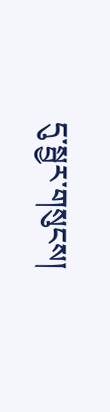དུ་སྦྱར་གསུངས།